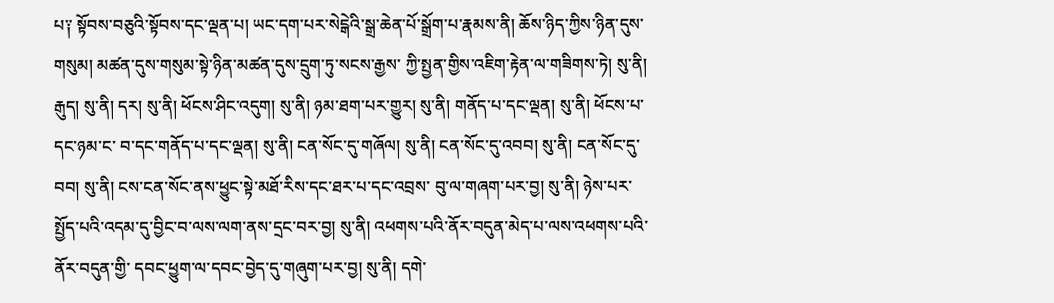པ༑ སྟོབས་བཅུའི་སྟོབས་དང་ལྡན་པ། ཡང་དག་པར་སེངྒེའི་སྒྲ་ཆེན་པོ་སྒྲོག་པ་རྣམས་ནི། ཆོས་ཉིད་ཀྱིས་ཉིན་དུས་གསུམ། མཚན་དུས་གསུམ་སྟེ་ཉིན་མཚན་དུས་དྲུག་ཏུ་སངས་རྒྱས་ ཀྱི་སྤྱན་གྱིས་འཇིག་རྟེན་ལ་གཟིགས་ཏེ། སུ་ནི། རྒུད། སུ་ནི། དར། སུ་ནི། ཕོངས་ཤིང་འདུག། སུ་ནི། ཉམ་ཐག་པར་གྱུར། སུ་ནི། གནོད་པ་དང་ལྡན། སུ་ནི། ཕོངས་པ་དང་ཉམ་ང་ བ་དང་གནོད་པ་དང་ལྡན། སུ་ནི། ངན་སོང་དུ་གཞོལ། སུ་ནི། ངན་སོང་དུ་འབབ། སུ་ནི། ངན་སོང་དུ་བབ། སུ་ནི། ངས་ངན་སོང་ནས་ཕྱུང་སྟེ་མཐོ་རིས་དང་ཐར་པ་དང་འབྲས་ བུ་ལ་གཞག་པར་བྱ། སུ་ནི། ཉེས་པར་སྤྱོད་པའི་འདམ་དུ་བྱིང་བ་ལས་ལག་ནས་དྲང་བར་བྱ། སུ་ནི། འཕགས་པའི་ནོར་བདུན་མེད་པ་ལས་འཕགས་པའི་ནོར་བདུན་གྱི་ དབང་ཕྱུག་ལ་དབང་བྱེད་དུ་གཞུག་པར་བྱ། སུ་ནི། དགེ་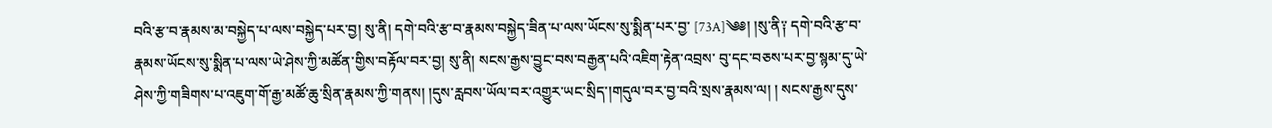བའི་རྩ་བ་རྣམས་མ་བསྐྱེད་པ་ལས་བསྐྱེད་པར་བྱ། སུ་ནི། དགེ་བའི་རྩ་བ་རྣམས་བསྐྱེད་ཟིན་པ་ལས་ཡོངས་སུ་སྨིན་པར་བྱ་ [73A]༄༅། །སུ་ནི༑ དགེ་བའི་རྩ་བ་རྣམས་ཡོངས་སུ་སྨིན་པ་ལས་ཡེ་ཤེས་ཀྱི་མཚོན་གྱིས་བརྟོལ་བར་བྱ། སུ་ནི། སངས་རྒྱས་བྱུང་བས་བརྒྱན་པའི་འཇིག་རྟེན་འབྲས་ བུ་དང་བཅས་པར་བྱ་སྙམ་དུ་ཡེ་ཤེས་ཀྱི་གཟིགས་པ་འཇུག་གོ་རྒྱ་མཚོ་ཆུ་སྲིན་རྣམས་ཀྱི་གནས། །དུས་རླབས་ཡོལ་བར་འགྱུར་ཡང་སྲིད་།གདུལ་བར་བྱ་བའི་སྲས་རྣམས་ལ། ། སངས་རྒྱས་དུས་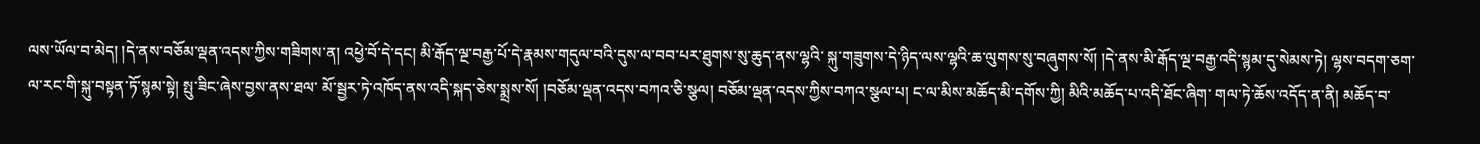ལས་ཡོལ་བ་མེད། །དེ་ནས་བཅོམ་ལྡན་འདས་ཀྱིས་གཟིགས་ན། འཕྱེ་བོ་དེ་དང། མི་རྒོད་ལྔ་བརྒྱ་པོ་དེ་རྣམས་གདུལ་བའི་དུས་ལ་བབ་པར་ཐུགས་སུ་ཆུད་ནས་ལྷའི་ སྐུ་གཟུགས་དེ་ཉིད་ལས་ལྷའི་ཆ་ལུགས་སུ་བཞུགས་སོ། །དེ་ནས་མི་རྒོད་ལྔ་བརྒྱ་འདི་སྙམ་དུ་སེམས་ཏེ། ལྷས་བདག་ཅག་ལ་རང་གི་སྐུ་བསྟན་ཏོ་སྙམ་སྟེ། སྤུ་ཟིང་ཞེས་བྱས་ནས་ཐལ་ མོ་སྦྱར་ཏེ་འཁོད་ནས་འདི་སྐད་ཅེས་སྨྲས་སོ། །བཅོམ་ལྡན་འདས་བཀའ་ཅི་སྩལ། བཅོམ་ལྡན་འདས་ཀྱིས་བཀའ་སྩལ་པ། ང་ལ་མིས་མཆོད་མི་དགོས་ཀྱི། མིའི་མཆོད་པ་འདི་ཐོང་ཞིག་ གལ་ཏེ་ཆོས་འདོད་ན་ནི། མཆོད་བ་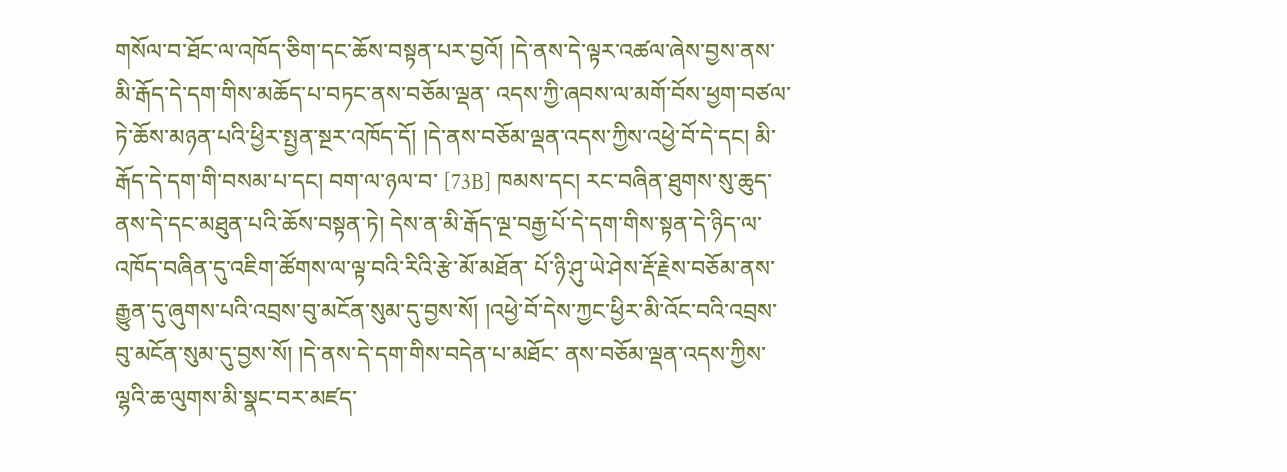གསོལ་བ་ཐོང་ལ་འཁོད་ཅིག་དང་ཆོས་བསྟན་པར་བྱའོ། །དེ་ནས་དེ་ལྟར་འཚལ་ཞེས་བྱས་ནས་མི་རྒོད་དེ་དག་གིས་མཆོད་པ་བཏང་ནས་བཅོམ་ལྡན་ འདས་ཀྱི་ཞབས་ལ་མགོ་བོས་ཕྱག་བཙལ་ཏེ་ཆོས་མཉན་པའི་ཕྱིར་སྤྱན་སྔར་འཁོད་དོ། །དེ་ནས་བཅོམ་ལྡན་འདས་ཀྱིས་འཕྱེ་བོ་དེ་དང། མི་རྒོད་དེ་དག་གི་བསམ་པ་དང། བག་ལ་ཉལ་བ་ [73B] ཁམས་དང། རང་བཞིན་ཐུགས་སུ་ཆུད་ནས་དེ་དང་མཐུན་པའི་ཆོས་བསྟན་ཏེ། དེས་ན་མི་རྒོད་ལྔ་བརྒྱ་པོ་དེ་དག་གིས་སྟན་དེ་ཉིད་ལ་འཁོད་བཞིན་དུ་འཇིག་ཚོགས་ལ་ལྟ་བའི་རིའི་རྩེ་མོ་མཐོན་ པོ་ཉི་ཤུ་ཡེ་ཤེས་རྡོ་རྗེས་བཅོམ་ནས་རྒྱུན་དུ་ཞུགས་པའི་འབྲས་བུ་མངོན་སུམ་དུ་བྱས་སོ། །འཕྱེ་བོ་དེས་ཀྱང་ཕྱིར་མི་འོང་བའི་འབྲས་བུ་མངོན་སུམ་དུ་བྱས་སོ། །དེ་ནས་དེ་དག་གིས་བདེན་པ་མཐོང་ ནས་བཅོམ་ལྡན་འདས་ཀྱིས་ལྷའི་ཆ་ལུགས་མི་སྣང་བར་མཛད་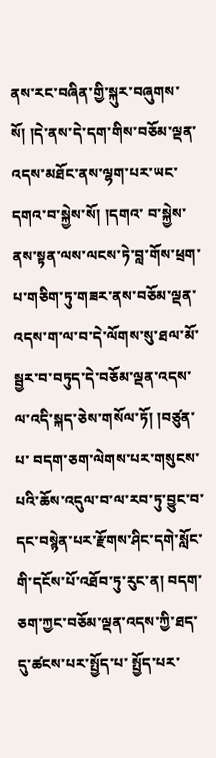ནས་རང་བཞིན་གྱི་སྐུར་བཞུགས་སོ། །དེ་ནས་དེ་དག་གིས་བཅོམ་ལྡན་འདས་མཐོང་ནས་ལྷག་པར་ཡང་དགའ་བ་སྐྱེས་སོ། །དགའ་ བ་སྐྱེས་ནས་སྟན་ལས་ལངས་ཏེ་བླ་གོས་ཕྲག་པ་གཅིག་ཏུ་གཟར་ནས་བཅོམ་ལྡན་འདས་ག་ལ་བ་དེ་ལོགས་སུ་ཐལ་མོ་སྦྱར་བ་བཏུད་དེ་བཅོམ་ལྡན་འདས་ལ་འདི་སྐད་ཅེས་གསོལ་ཏོ། །བཙུན་པ་ བདག་ཅག་ལེགས་པར་གསུངས་པའི་ཆོས་འདུལ་བ་ལ་རབ་ཏུ་བྱུང་བ་དང་བསྙེན་པར་རྫོགས་ཤིང་དགེ་སློང་གི་དངོས་པོ་འཐོབ་ཏུ་རུང་ན། བདག་ཅག་ཀྱང་བཅོམ་ལྡན་འདས་ཀྱི་ཐད་དུ་ཚངས་པར་སྤྱོད་པ་ སྤྱོད་པར་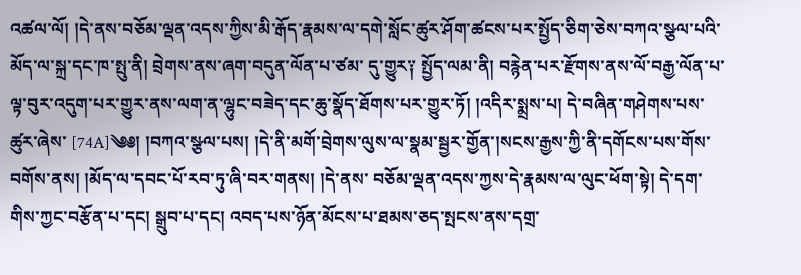འཚལ་ལོ། །དེ་ནས་བཅོམ་ལྡན་འདས་ཀྱིས་མི་རྒོད་རྣམས་ལ་དགེ་སློང་ཚུར་ཤོག་ཚངས་པར་སྤྱོད་ཅིག་ཅེས་བཀའ་སྩལ་པའི་མོད་ལ་སྐྲ་དང་ཁ་སྤུ་ནི། བྲེགས་ནས་ཞག་བདུན་ལོན་པ་ཙམ་ དུ་གྱུར༑ སྤྱོད་ལམ་ནི། བརྙེན་པར་རྫོགས་ནས་ལོ་བརྒྱ་ལོན་པ་ལྟ་བུར་འདུག་པར་གྱུར་ནས་ལག་ན་ལྷུང་བཟེད་དང་ཆུ་སྣོད་ཐོགས་པར་གྱུར་ཏོ། །འདིར་སྨྲས་པ། དེ་བཞིན་གཤེགས་པས་ཚུར་ཞེས་ [74A]༄༅། །བཀའ་སྩལ་པས། །དེ་ནི་མགོ་བྲེགས་ལུས་ལ་སྣམ་སྦྱར་གྱོན་།སངས་རྒྱས་ཀྱི་ནི་དགོངས་པས་གོས་བགོས་ནས། །མོད་ལ་དབང་པོ་རབ་ཏུ་ཞི་བར་གནས། །དེ་ནས་ བཅོམ་ལྡན་འདས་ཀྱས་དེ་རྣམས་ལ་ལུང་ཕོག་སྟེ། དེ་དག་གིས་ཀྱང་བརྩོན་པ་དང། སྒྲུབ་པ་དང། འབད་པས་ཉོན་མོངས་པ་ཐམས་ཅད་སྤངས་ནས་དགྲ་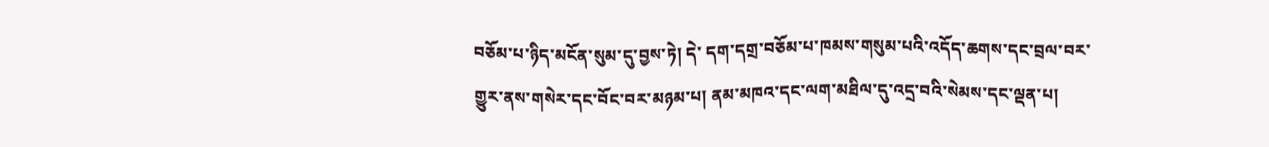བཅོམ་པ་ཉིད་མངོན་སུམ་དུ་བྱས་ཏེ། དེ་ དག་དགྲ་བཅོམ་པ་ཁམས་གསུམ་པའི་འདོད་ཆགས་དང་བྲལ་བར་གྱུར་ནས་གསེར་དང་བོང་བར་མཉམ་པ། ནམ་མཁའ་དང་ལག་མཐིལ་དུ་འདྲ་བའི་སེམས་དང་ལྡན་པ།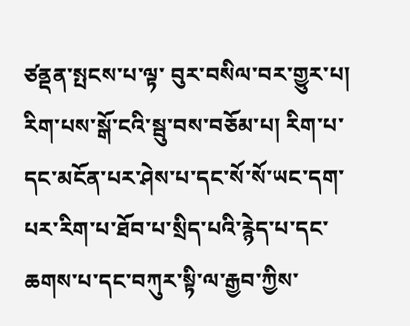ཙནྡན་སྤངས་པ་ལྟ་ བུར་བསིལ་བར་གྱུར་པ། རིག་པས་སྒོ་ངའི་སྦུ་བས་བཅོམ་པ། རིག་པ་དང་མངོན་པར་ཤེས་པ་དང་སོ་སོ་ཡང་དག་པར་རིག་པ་ཐོབ་པ་སྲིད་པའི་རྙེད་པ་དང་ཆགས་པ་དང་བཀུར་སྟི་ལ་རྒྱབ་ཀྱིས་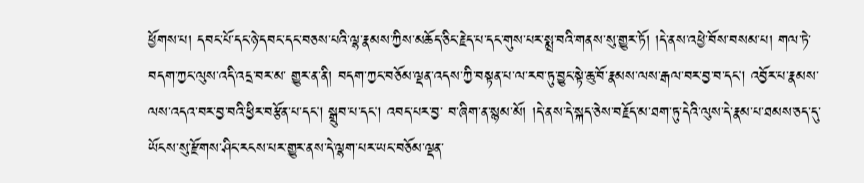ཕྱོགས་པ། དབང་པོ་དང་ཉེ་དབང་དང་བཅས་པའི་ལྷ་རྣམས་ཀྱིས་མཆོད་ཅིང་རྗེད་པ་དང་གུས་པར་སྨྲ་བའི་གནས་སུ་གྱུར་ཏོ། །དེ་ནས་འཕྱེ་བོས་བསམ་པ། གལ་ཏེ་བདག་ཀྱང་ལུས་འདི་འདྲ་བར་མ་ གྱུར་ན་ནི། བདག་ཀྱང་བཅོམ་ལྡན་འདས་ཀྱི་བསྟན་པ་ལ་རབ་ཏུ་བྱུང་སྟེ་ཆུ་བོ་རྣམས་ལས་རྒལ་བར་བྱ་བ་དང། འབྱོར་པ་རྣམས་ལས་འདའ་བར་བྱ་བའི་ཕྱིར་བརྩོན་པ་དང། སྒྲུབ་པ་དང། འབད་པར་བྱ་ བ་ཞིག་ན་སྙམ་མོ། །དེ་ནས་དེ་སྐད་ཅེས་བརྗོད་མ་ཐག་ཏུ་དེའི་ལུས་དེ་རྣམ་པ་ཐམས་ཅད་དུ་ཡོངས་སུ་རྫོགས་ཤིང་རངས་པར་གྱུར་ནས་དེ་ལྷག་པར་ཡང་བཅོམ་ལྡན་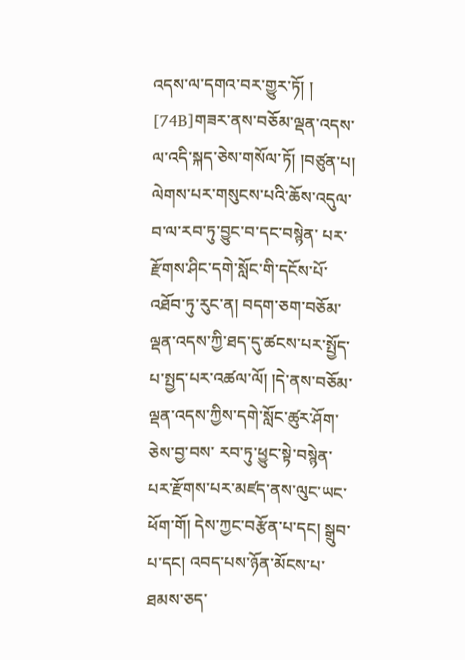འདས་ལ་དགའ་བར་གྱུར་ཏོ། ། [74B]གཟར་ནས་བཅོམ་ལྡན་འདས་ལ་འདི་སྐད་ཅེས་གསོལ་ཏོ། །བཙུན་པ། ལེགས་པར་གསུངས་པའི་ཆོས་འདུལ་བ་ལ་རབ་ཏུ་བྱུང་བ་དང་བསྙེན་ པར་རྫོགས་ཤིང་དགེ་སློང་གི་དངོས་པོ་འཐོབ་ཏུ་རུང་ན། བདག་ཅག་བཅོམ་ལྡན་འདས་ཀྱི་ཐད་དུ་ཚངས་པར་སྤྱོད་པ་སྤྱད་པར་འཚལ་ལོ། །དེ་ནས་བཅོམ་ལྡན་འདས་ཀྱིས་དགེ་སློང་ཚུར་ཤོག་ཅེས་བྱ་བས་ རབ་ཏུ་ཕྱུང་སྟེ་བསྙེན་པར་རྫོགས་པར་མཛད་ནས་ལུང་ཡང་ཕོག་གོ། དེས་ཀྱང་བརྩོན་པ་དང། སྒྲུབ་པ་དང། འབད་པས་ཉོན་མོངས་པ་ཐམས་ཅད་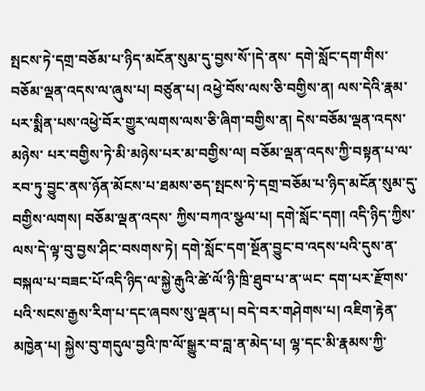སྤངས་ཏེ་དགྲ་བཅོམ་པ་ཉིད་མངོན་སུམ་དུ་བྱས་སོ་།དེ་ནས་ དགེ་སློང་དག་གིས་བཅོམ་ལྡན་འདས་ལ་ཞུས་པ། བཙུན་པ། འཕྱེ་བོས་ལས་ཅི་བགྱིས་ན། ལས་དེའི་རྣམ་པར་སྨིན་པས་འཕྱེ་བོར་གྱུར་ལགས་ལས་ཅི་ཞིག་བགྱིས་ན། དེས་བཅོམ་ལྡན་འདས་མཉེས་ པར་བགྱིས་ཏེ་མི་མཉེས་པར་མ་བགྱིས་ལ། བཅོམ་ལྡན་འདས་ཀྱི་བསྟན་པ་ལ་རབ་ཏུ་བྱུང་ནས་ཉོན་མོངས་པ་ཐམས་ཅད་སྤངས་ཏེ་དགྲ་བཅོམ་པ་ཉིད་མངོན་སུམ་དུ་བགྱིས་ལགས། བཅོམ་ལྡན་འདས་ ཀྱིས་བཀའ་སྩལ་པ། དགེ་སློང་དག། འདི་ཉིད་ཀྱིས་ལས་དེ་ལྟ་བུ་བྱས་ཤིང་བསགས་ཏེ། དགེ་སློང་དག་སྔོན་བྱུང་བ་འདས་པའི་དུས་ན་བསྐལ་པ་བཟང་པོ་འདི་ཉིད་ལ་སྐྱེ་རྒུའི་ཚེ་ལོ་ཉི་ཁྲི་ཐུབ་པ་ན་ཡང་ དག་པར་རྫོགས་པའི་སངས་རྒྱས་རིག་པ་དང་ཞབས་སུ་ལྡན་པ། བདེ་བར་གཤེགས་པ། འཇིག་རྟེན་མཁྱེན་པ། སྐྱེས་བུ་གདུལ་བྱའི་ཁ་ལོ་སྒྱུར་བ་བླ་ན་མེད་པ། ལྷ་དང་མི་རྣམས་ཀྱི་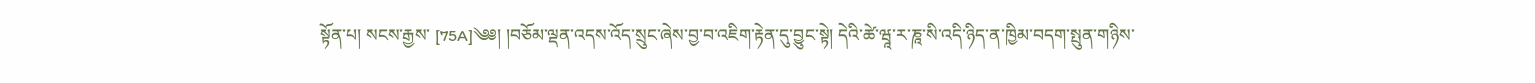སྟོན་པ། སངས་རྒྱས་ [75A]༄༅། །བཅོམ་ལྡན་འདས་འོད་སྲུང་ཞེས་བྱ་བ་འཇིག་རྟེན་དུ་བྱུང་སྟེ། དེའི་ཚེ་ཝཱ་ར་ཎཱ་སི་འདི་ཉིད་ན་ཁྱིམ་བདག་སྤུན་གཉིས་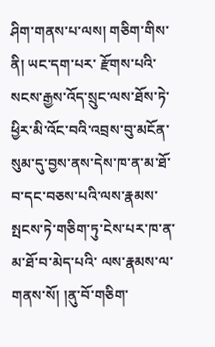ཤིག་གནས་པ་ལས། གཅིག་གིས་ནི། ཡང་དག་པར་ རྫོགས་པའི་སངས་རྒྱས་འོད་སྲུང་ལས་ཐོས་ཏེ་ཕྱིར་མི་འོང་བའི་འབྲས་བུ་མངོན་སུམ་དུ་བྱས་ནས་དེས་ཁ་ན་མ་ཐོ་བ་དང་བཅས་པའི་ལས་རྣམས་སྤངས་ཏེ་གཅིག་ཏུ་ངེས་པར་ཁ་ན་མ་ཐོ་བ་མེད་པའི་ ལས་རྣམས་ལ་གནས་སོ། །ནུ་བོ་གཅིག་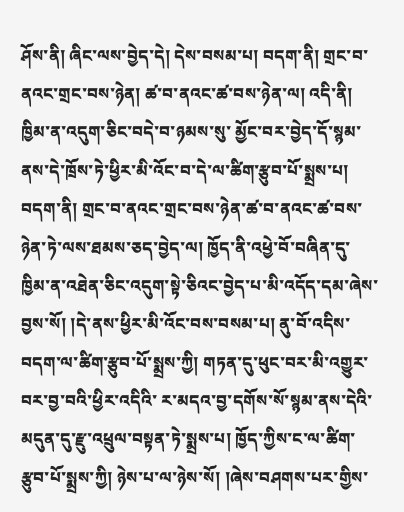ཤོས་ནི། ཞིང་ལས་བྱེད་དེ། དེས་བསམ་པ། བདག་ནི། གྲང་བ་ནའང་གྲང་བས་ཉེན། ཚ་བ་ནའང་ཚ་བས་ཉེན་ལ། འདི་ནི། ཁྱིམ་ན་འདུག་ཅིང་བདེ་བ་ཉམས་སུ་ མྱོང་བར་བྱེད་དོ་སྙམ་ནས་དེ་ཁྲོས་ཏེ་ཕྱིར་མི་འོང་བ་དེ་ལ་ཚིག་རྩུབ་པོ་སྨྲས་པ། བདག་ནི། གྲང་བ་ནའང་གྲང་བས་ཉེན་ཚ་བ་ནའང་ཚ་བས་ཉེན་ཏེ་ལས་ཐམས་ཅད་བྱེད་ལ། ཁྱོད་ནི་འཕྱེ་བོ་བཞིན་དུ་ ཁྱིམ་ན་འཐེན་ཅིང་འདུག་སྟེ་ཅིའང་བྱེད་པ་མི་འདོད་དམ་ཞེས་བྱས་སོ། །དེ་ནས་ཕྱིར་མི་འོང་བས་བསམ་པ། ནུ་བོ་འདིས་བདག་ལ་ཚིག་རྩུབ་པོ་སྨྲས་ཀྱི། གཏན་དུ་ཕུང་བར་མི་འགྱུར་བར་བྱ་བའི་ཕྱིར་འདིའི་ ར་མདའ་བྱ་དགོས་སོ་སྙམ་ནས་དེའི་མདུན་དུ་རྫུ་འཕྲུལ་བསྟན་ཏེ་སྨྲས་པ། ཁྱོད་ཀྱིས་ང་ལ་ཚིག་རྩུབ་པོ་སྨྲས་ཀྱི། ཉེས་པ་ལ་ཉེས་སོ། །ཞེས་བཤགས་པར་གྱིས་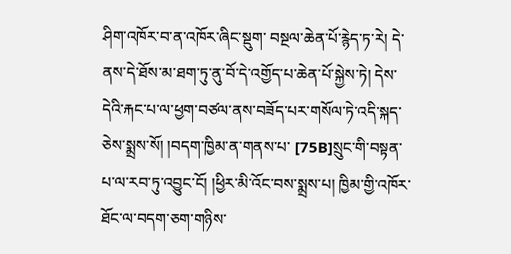ཤིག་འཁོར་བ་ན་འཁོར་ཞིང་སྡུག་ བསྔལ་ཆེན་པོ་རྙེད་ཏ་རེ། དེ་ནས་དེ་ཐོས་མ་ཐག་ཏུ་ནུ་བོ་དེ་འགྱོད་པ་ཆེན་པོ་སྐྱེས་ཏེ། དེས་དེའི་རྐང་པ་ལ་ཕྱག་བཙལ་ནས་བཟོད་པར་གསོལ་ཏེ་འདི་སྐད་ཅེས་སྨྲས་སོ། །བདག་ཁྱིམ་ན་གནས་པ་ [75B]སྲུང་གི་བསྟན་པ་ལ་རབ་ཏུ་འབྱུང་ངོ། །ཕྱིར་མི་འོང་བས་སྨྲས་པ། ཁྱིམ་གྱི་འཁོར་ཐོང་ལ་བདག་ཅག་གཉིས་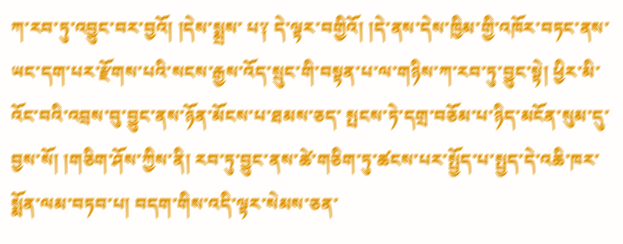ཀ་རབ་ཏུ་འབྱུང་བར་བྱའོ། །དེས་སྨྲས་ པ༑ དེ་ལྟར་བགྱིའོ། །དེ་ནས་དེས་ཁྱིམ་གྱི་འཁོར་བཏང་ནས་ཡང་དག་པར་རྫོགས་པའི་སངས་རྒྱས་འོད་སྲུང་གི་བསྟན་པ་ལ་གཉིས་ཀ་རབ་ཏུ་བྱུང་སྟེ། ཕྱིར་མི་འོང་བའི་འབྲས་བུ་བྱུང་ནས་ཉོན་མོངས་པ་ཐམས་ཅད་ སྤངས་ཏེ་དགྲ་བཅོམ་པ་ཉིད་མངོན་སུམ་དུ་བྱས་སོ། །གཅིག་ཤོས་ཀྱིས་ནི། རབ་ཏུ་བྱུང་ནས་ཚེ་གཅིག་ཏུ་ཚངས་པར་སྤྱོད་པ་སྤྱད་དེ་འཆི་ཁར་སྨོན་ལམ་བཏབ་པ། བདག་གིས་འདི་ལྟར་སེམས་ཅན་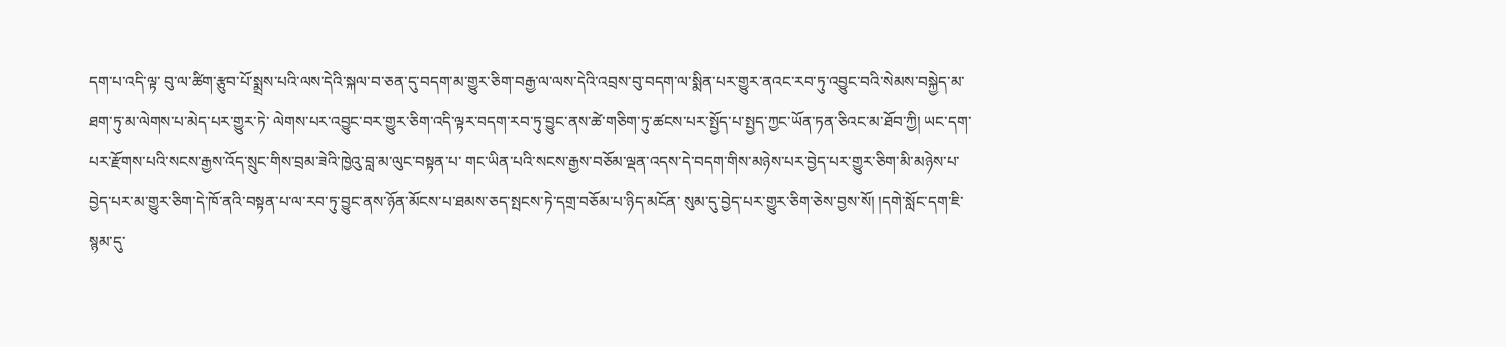དག་པ་འདི་ལྟ་ བུ་ལ་ཚིག་རྩུབ་པོ་སྨྲས་པའི་ལས་དེའི་སྐལ་བ་ཅན་དུ་བདག་མ་གྱུར་ཅིག་བརྒྱ་ལ་ལས་དེའི་འབྲས་བུ་བདག་ལ་སྨིན་པར་གྱུར་ནའང་རབ་ཏུ་འབྱུང་བའི་སེམས་བསྐྱེད་མ་ཐག་ཏུ་མ་ལེགས་པ་མེད་པར་གྱུར་ཏེ་ ལེགས་པར་འབྱུང་བར་གྱུར་ཅིག་འདི་ལྟར་བདག་རབ་ཏུ་བྱུང་ནས་ཚེ་གཅིག་ཏུ་ཚངས་པར་སྤྱོད་པ་སྤྱད་ཀྱང་ཡོན་ཏན་ཅིའང་མ་ཐོབ་ཀྱི། ཡང་དག་པར་རྫོགས་པའི་སངས་རྒྱས་འོད་སྲུང་གིས་བྲམ་ཟེའི་ཁྱེའུ་བླ་མ་ལུང་བསྟན་པ་ གང་ཡིན་པའི་སངས་རྒྱས་བཅོམ་ལྡན་འདས་དེ་བདག་གིས་མཉེས་པར་བྱེད་པར་གྱུར་ཅིག་མི་མཉེས་པ་བྱེད་པར་མ་གྱུར་ཅིག་དེ་ཁོ་ནའི་བསྟན་པ་ལ་རབ་ཏུ་བྱུང་ནས་ཉོན་མོངས་པ་ཐམས་ཅད་སྤངས་ཏེ་དགྲ་བཅོམ་པ་ཉིད་མངོན་ སུམ་དུ་བྱེད་པར་གྱུར་ཅིག་ཅེས་བྱས་སོ། །དགེ་སློང་དག་ཇི་སྙམ་དུ་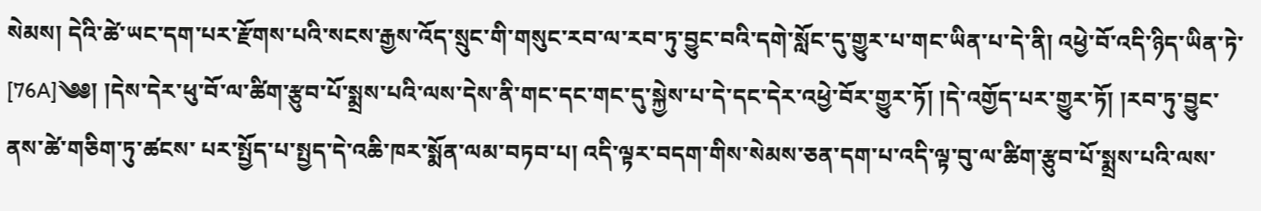སེམས། དེའི་ཚེ་ཡང་དག་པར་རྫོགས་པའི་སངས་རྒྱས་འོད་སྲུང་གི་གསུང་རབ་ལ་རབ་ཏུ་བྱུང་བའི་དགེ་སློང་དུ་གྱུར་པ་གང་ཡིན་པ་དེ་ནི། འཕྱེ་བོ་འདི་ཉིད་ཡིན་ཏེ་ [76A]༄༅། །དེས་དེར་ཕུ་བོ་ལ་ཚིག་རྩུབ་པོ་སྨྲས་པའི་ལས་དེས་ནི་གང་དང་གང་དུ་སྐྱེས་པ་དེ་དང་དེར་འཕྱེ་བོར་གྱུར་ཏོ། །དེ་འགྱོད་པར་གྱུར་ཏོ། །རབ་ཏུ་བྱུང་ནས་ཚེ་གཅིག་ཏུ་ཚངས་ པར་སྤྱོད་པ་སྤྱད་དེ་འཆི་ཁར་སྨོན་ལམ་བཏབ་པ། འདི་ལྟར་བདག་གིས་སེམས་ཅན་དག་པ་འདི་ལྟ་བུ་ལ་ཚིག་རྩུབ་པོ་སྨྲས་པའི་ལས་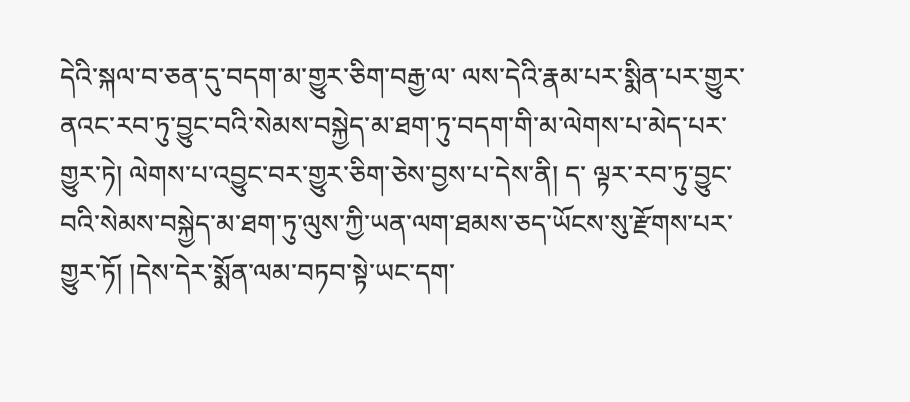དེའི་སྐལ་བ་ཅན་དུ་བདག་མ་གྱུར་ཅིག་བརྒྱ་ལ་ ལས་དེའི་རྣམ་པར་སྨིན་པར་གྱུར་ནའང་རབ་ཏུ་བྱུང་བའི་སེམས་བསྐྱེད་མ་ཐག་ཏུ་བདག་གི་མ་ལེགས་པ་མེད་པར་གྱུར་ཏེ། ལེགས་པ་འབྱུང་བར་གྱུར་ཅིག་ཅེས་བྱས་པ་དེས་ནི། ད་ ལྟར་རབ་ཏུ་བྱུང་བའི་སེམས་བསྐྱེད་མ་ཐག་ཏུ་ལུས་ཀྱི་ཡན་ལག་ཐམས་ཅད་ཡོངས་སུ་རྫོགས་པར་གྱུར་ཏོ། །དེས་དེར་སྨོན་ལམ་བཏབ་སྟེ་ཡང་དག་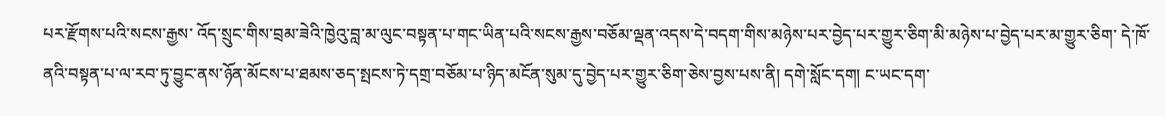པར་རྫོགས་པའི་སངས་རྒྱས་ འོད་སྲུང་གིས་བྲམ་ཟེའི་ཁྱེའུ་བླ་མ་ལུང་བསྟན་པ་གང་ཡིན་པའི་སངས་རྒྱས་བཅོམ་ལྡན་འདས་དེ་བདག་གིས་མཉེས་པར་བྱེད་པར་གྱུར་ཅིག་མི་མཉེས་པ་བྱེད་པར་མ་གྱུར་ཅིག་ དེ་ཁོ་ནའི་བསྟན་པ་ལ་རབ་ཏུ་བྱུང་ནས་ཉོན་མོངས་པ་ཐམས་ཅད་སྤངས་ཏེ་དགྲ་བཅོམ་པ་ཉིད་མངོན་སུམ་དུ་བྱེད་པར་གྱུར་ཅིག་ཅེས་བྱས་པས་ནི། དགེ་སློང་དག། ང་ཡང་དག་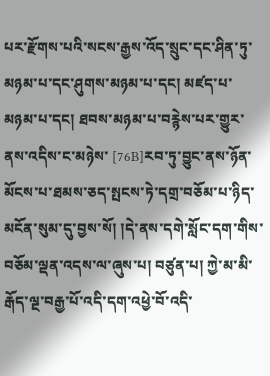པར་རྫོགས་པའི་སངས་རྒྱས་འོད་སྲུང་དང་ཤིན་ཏུ་མཉམ་པ་དང་ཤུགས་མཉམ་པ་དང། མཛད་པ་མཉམ་པ་དང། ཐབས་མཉམ་པ་བརྙེས་པར་གྱུར་ནས་འདིས་ང་མཉེས་ [76B]རབ་ཏུ་བྱུང་ནས་ཉོན་མོངས་པ་ཐམས་ཅད་སྤངས་ཏེ་དགྲ་བཅོམ་པ་ཉིད་མངོན་སུམ་དུ་བྱས་སོ། །དེ་ནས་དགེ་སློང་དག་གིས་ བཅོམ་ལྡན་འདས་ལ་ཞུས་པ། བཙུན་པ། ཀྱེ་མ་མི་རྒོད་ལྔ་བརྒྱ་པོ་འདི་དག་འཕྱེ་བོ་འདི་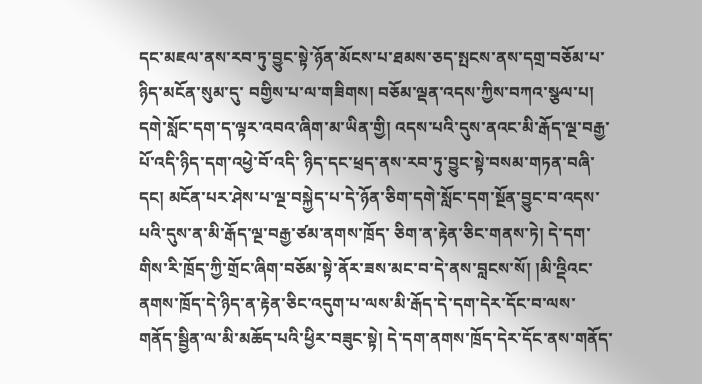དང་མཇལ་ནས་རབ་ཏུ་བྱུང་སྟེ་ཉོན་མོངས་པ་ཐམས་ཅད་སྤངས་ནས་དགྲ་བཅོམ་པ་ཉིད་མངོན་སུམ་དུ་ བགྱིས་པ་ལ་གཟིགས། བཅོམ་ལྡན་འདས་ཀྱིས་བཀའ་སྩལ་པ། དགེ་སློང་དག་ད་ལྟར་འབའ་ཞིག་མ་ཡིན་གྱི། འདས་པའི་དུས་ནའང་མི་རྒོད་ལྔ་བརྒྱ་པོ་འདི་ཉིད་དག་འཕྱེ་བོ་འདི་ ཉིད་དང་ཕྲད་ནས་རབ་ཏུ་བྱུང་སྟེ་བསམ་གཏན་བཞི་དང། མངོན་པར་ཤེས་པ་ལྔ་བསྐྱེད་པ་དེ་ཉོན་ཅིག་དགེ་སློང་དག་སྔོན་བྱུང་བ་འདས་པའི་དུས་ན་མི་རྒོད་ལྔ་བརྒྱ་ཙམ་ནགས་ཁྲོད་ ཅིག་ན་རྟེན་ཅིང་གནས་ཏེ། དེ་དག་གིས་རི་ཁྲོད་ཀྱི་གྲོང་ཞིག་བཅོམ་སྟེ་ནོར་ཟས་མང་བ་དེ་ནས་བླངས་སོ། །མི་འྡིའང་ནགས་ཁྲོད་དེ་ཉིད་ན་རྟེན་ཅིང་འདུག་པ་ལས་མི་རྒོད་དེ་དག་དེར་དོང་བ་ལས་ གནོད་སྦྱིན་ལ་མི་མཆོད་པའི་ཕྱིར་བཟུང་སྟེ། དེ་དག་ནགས་ཁྲོད་དེར་དོང་ནས་གནོད་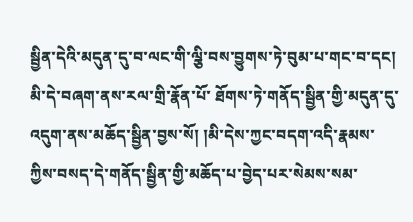སྦྱིན་དེའི་མདུན་དུ་བ་ལང་གི་ལྕི་བས་བྱུགས་ཏེ་བུམ་པ་གང་བ་དང། མི་དེ་བཞག་ནས་རལ་གྲི་རྣོན་པོ་ ཐོགས་ཏེ་གནོད་སྦྱིན་གྱི་མདུན་དུ་འདུག་ནས་མཆོད་སྦྱིན་བྱས་སོ། །མི་དེས་ཀྱང་བདག་འདི་རྣམས་ཀྱིས་བསད་དེ་གནོད་སྦྱིན་གྱི་མཆོད་པ་བྱེད་པར་སེམས་སམ་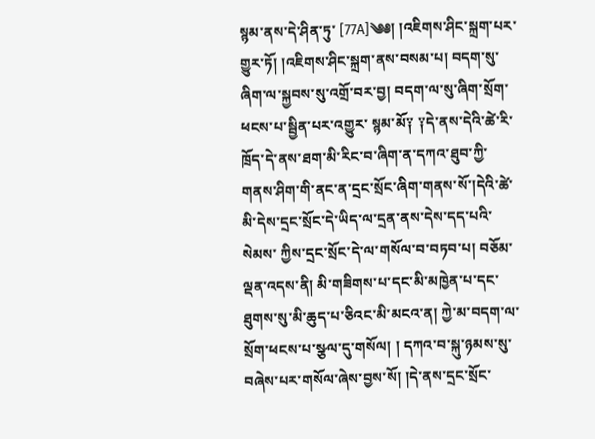སྙམ་ནས་དེ་ཤིན་ཏུ་ [77A]༄༅། །འཇིགས་ཤིང་སྐྲག་པར་གྱུར་ཏོ། །འཇིགས་ཤིང་སྐྲག་ནས་བསམ་པ། བདག་སུ་ཞིག་ལ་སྐྱབས་སུ་འགྲོ་བར་བྱ། བདག་ལ་སུ་ཞིག་སྲོག་ཕངས་པ་སྦྱིན་པར་འགྱུར་ སྙམ་མོ༑ ༑དེ་ནས་དེའི་ཚེ་རི་ཁྲོད་དེ་ནས་ཐག་མི་རིང་བ་ཞིག་ན་དཀའ་ཐུབ་ཀྱི་གནས་ཤིག་གི་ནང་ན་དྲང་སྲོང་ཞིག་གནས་སོ་།དེའི་ཚེ་མི་དེས་དྲང་སྲོང་དེ་ཡིད་ལ་དྲན་ནས་དེས་དད་པའི་སེམས་ ཀྱིས་དྲང་སྲོང་དེ་ལ་གསོལ་བ་བཏབ་པ། བཅོམ་ལྡན་འདས་ནི། མི་གཟིགས་པ་དང་མི་མཁྱེན་པ་དང་ཐུགས་སུ་མི་ཆུད་པ་ཅིའང་མི་མངའ་ན། ཀྱེ་མ་བདག་ལ་སྲོག་ཕངས་པ་སྩལ་དུ་གསོལ། ། དཀའ་བ་སྐུ་ཉམས་སུ་བཞེས་པར་གསོལ་ཞེས་བྱས་སོ། །དེ་ནས་དྲང་སྲོང་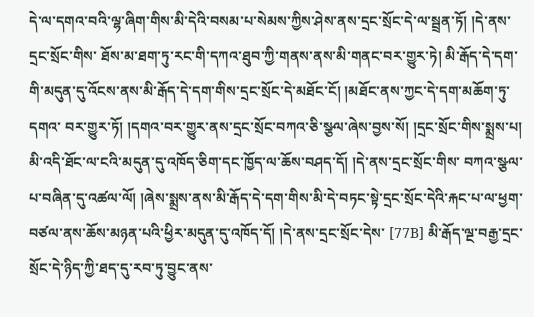དེ་ལ་དགའ་བའི་ལྷ་ཞིག་གིས་མི་དེའི་བསམ་པ་སེམས་ཀྱིས་ཤེས་ནས་དྲང་སྲོང་དེ་ལ་སྦྲན་ཏོ། །དེ་ནས་དྲང་སྲོང་གིས་ ཐོས་མ་ཐག་ཏུ་རང་གི་དཀའ་ཐུབ་ཀྱི་གནས་ནས་མི་གནང་བར་གྱུར་ཏེ། མི་རྒོད་དེ་དག་གི་མདུན་དུ་འོངས་ནས་མི་རྒོད་དེ་དག་གིས་དྲང་སྲོང་དེ་མཐོང་ངོ། །མཐོང་ནས་ཀྱང་དེ་དག་མཆོག་ཏུ་དགའ་ བར་གྱུར་ཏོ། །དགའ་བར་གྱུར་ནས་དྲང་སྲོང་བཀའ་ཅི་སྩལ་ཞེས་བྱས་སོ། །དྲང་སྲོང་གིས་སྨྲས་པ། མི་འདི་ཐོང་ལ་ངའི་མདུན་དུ་འཁོད་ཅིག་དང་ཁྱོད་ལ་ཆོས་བཤད་དོ། །དེ་ནས་དྲང་སྲོང་གིས་ བཀའ་སྩལ་པ་བཞིན་དུ་འཚལ་ལོ། །ཞེས་སྨྲས་ནས་མི་རྒོད་དེ་དག་གིས་མི་དེ་བཏང་སྟེ་དྲང་སྲོང་དེའི་རྐང་པ་ལ་ཕྱག་བཙལ་ནས་ཆོས་མཉན་པའི་ཕྱིར་མདུན་དུ་འཁོད་དོ། །དེ་ནས་དྲང་སྲོང་དེས་ [77B] མི་རྒོད་ལྔ་བརྒྱ་དྲང་སྲོང་དེ་ཉིད་ཀྱི་ཐད་དུ་རབ་ཏུ་བྱུང་ནས་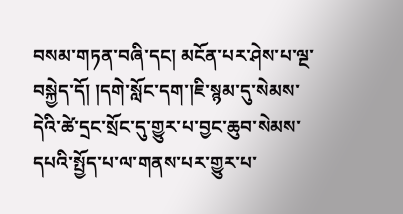བསམ་གཏན་བཞི་དང། མངོན་པར་ཤེས་པ་ལྔ་བསྐྱེད་དོ། །དགེ་སློང་དག་།ཇི་སྙམ་དུ་སེམས་ དེའི་ཚེ་དྲང་སྲོང་དུ་གྱུར་པ་བྱང་ཆུབ་སེམས་དཔའི་སྤྱོད་པ་ལ་གནས་པར་གྱུར་པ་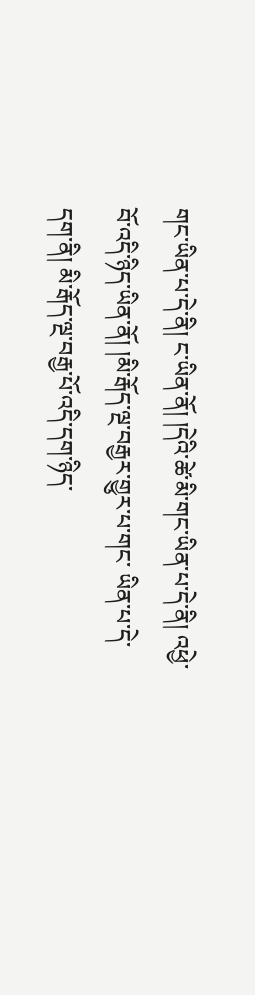གང་ཡིན་པ་དེ་ནི། ང་ཡིན་ནོ། །དེའི་ཚེ་མི་གང་ཡིན་པ་དེ་ནི། འཕྱེ་བོ་འདི་ཉིད་ཡིན་ནོ། །མི་རྒོད་ལྔ་བརྒྱར་གྱུར་པ་གང་ ཡིན་པ་དེ་དག་ནི། མི་རྒོད་ལྔ་བརྒྱ་པོ་འདི་དག་ཉིད་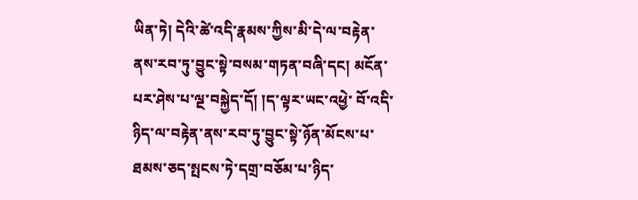ཡིན་ཏེ། དེའི་ཚེ་འདི་རྣམས་ཀྱིས་མི་དེ་ལ་བརྟེན་ནས་རབ་ཏུ་བྱུང་སྟེ་བསམ་གཏན་བཞི་དང། མངོན་པར་ཤེས་པ་ལྔ་བསྐྱེད་དོ། །ད་ལྟར་ཡང་འཕྱེ་ བོ་འདི་ཉིད་ལ་བརྟེན་ནས་རབ་ཏུ་བྱུང་སྟེ་ཉོན་མོངས་པ་ཐམས་ཅད་སྤངས་ཏེ་དགྲ་བཅོམ་པ་ཉིད་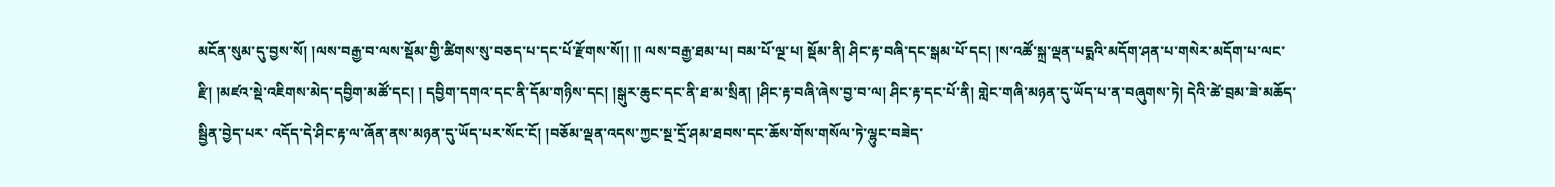མངོན་སུམ་དུ་བྱས་སོ། །ལས་བརྒྱ་བ་ལས་སྡོམ་གྱི་ཚིགས་སུ་བཅད་པ་དང་པོ་རྫོགས་སོ།། །། ལས་བརྒྱ་ཐམ་པ། བམ་པོ་ལྔ་པ། སྡོམ་ནི། ཤིང་རྟ་བཞི་དང་སྒམ་པོ་དང། །ས་འཚོ་སྐྲ་ལྡན་པདྨའི་མདོག་ཤན་པ་གསེར་མདོག་པ་ལང་རྫི། །མཛའ་སྡེ་འཇིགས་མེད་དབྱིག་མཚོ་དང། ། དབྱིག་དགའ་དང་ནི་དོམ་གཉིས་དང། །སྒུར་ཆུང་དང་ནི་ཐ་མ་སྲིན། །ཤིང་རྟ་བཞི་ཞེས་བྱ་བ་ལ། ཤིང་རྟ་དང་པོ་ནི། གླེང་གཞི་མཉན་དུ་ཡོད་པ་ན་བཞུགས་ཏེ། དེའི་ཚེ་བྲམ་ཟེ་མཆོད་སྦྱིན་བྱེད་པར་ འདོད་དེ་ཤིང་རྟ་ལ་ཞོན་ནས་མཉན་དུ་ཡོད་པར་སོང་ངོ། །བཅོམ་ལྡན་འདས་ཀྱང་སྔ་དྲོ་ཤམ་ཐབས་དང་ཆོས་གོས་གསོལ་ཏེ་ལྷུང་བཟེད་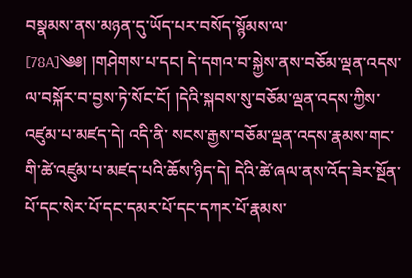བསྣམས་ནས་མཉན་དུ་ཡོད་པར་བསོད་སྙོམས་ལ་ [78A]༄༅། །གཤེགས་པ་དང། དེ་དགའ་བ་སྐྱེས་ནས་བཅོམ་ལྡན་འདས་ལ་བསྐོར་བ་བྱས་ཏེ་སོང་ངོ། །དེའི་སྐབས་སུ་བཅོམ་ལྡན་འདས་ཀྱིས་འཛུམ་པ་མཛད་དེ། འདི་ནི་ སངས་རྒྱས་བཅོམ་ལྡན་འདས་རྣམས་གང་གི་ཚེ་འཛུམ་པ་མཛད་པའི་ཆོས་ཉིད་དེ། དེའི་ཚེ་ཞལ་ནས་འོད་ཟེར་སྔོན་པོ་དང་སེར་པོ་དང་དམར་པོ་དང་དཀར་པོ་རྣམས་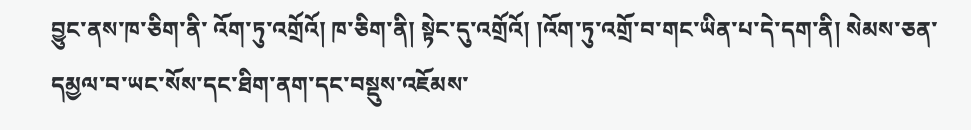བྱུང་ནས་ཁ་ཅིག་ནི་ འོག་ཏུ་འགྲོའོ། ཁ་ཅིག་ནི། སྟེང་དུ་འགྲོའོ། །འོག་ཏུ་འགྲོ་བ་གང་ཡིན་པ་དེ་དག་ནི། སེམས་ཅན་དམྱལ་བ་ཡང་སོས་དང་ཐིག་ནག་དང་བསྡུས་འཇོམས་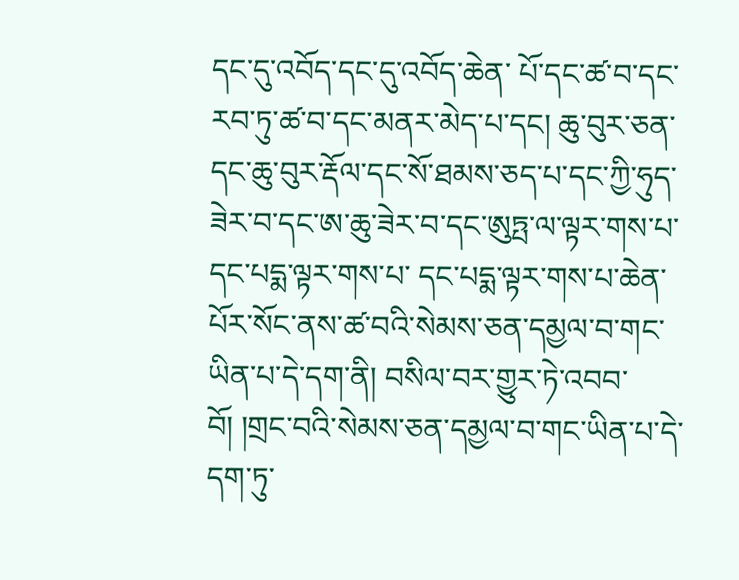དང་དུ་འབོད་དང་དུ་འབོད་ཆེན་ པོ་དང་ཚ་བ་དང་རབ་ཏུ་ཚ་བ་དང་མནར་མེད་པ་དང། ཆུ་བུར་ཅན་དང་ཆུ་བུར་རྡོལ་དང་སོ་ཐམས་ཅད་པ་དང་ཀྱི་ཧུད་ཟེར་བ་དང་ཨ་ཆུ་ཟེར་བ་དང་ཨུཏྤ་ལ་ལྟར་གས་པ་དང་པདྨ་ལྟར་གས་པ་ དང་པདྨ་ལྟར་གས་པ་ཆེན་པོར་སོང་ནས་ཚ་བའི་སེམས་ཅན་དམྱལ་བ་གང་ཡིན་པ་དེ་དག་ནི། བསིལ་བར་གྱུར་ཏེ་འབབ་བོ། །གྲང་བའི་སེམས་ཅན་དམྱལ་བ་གང་ཡིན་པ་དེ་དག་ཏུ་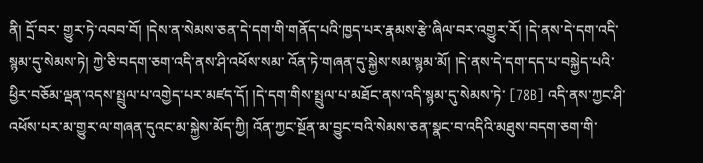ནི། དྲོ་བར་ གྱུར་ཏེ་འབབ་བོ། །དེས་ན་སེམས་ཅན་དེ་དག་གི་གནོད་པའི་ཁྱད་པར་རྣམས་རྩེ་ཞིལ་བར་འགྱུར་རོ། །དེ་ནས་དེ་དག་འདི་སྙམ་དུ་སེམས་ཏེ། ཀྱེ་ཅི་བདག་ཅག་འདི་ནས་ཤི་འཕོས་སམ་ འོན་ཏེ་གཞན་དུ་སྐྱེས་སམ་སྙམ་མོ། །དེ་ནས་དེ་དག་དད་པ་བསྐྱེད་པའི་ཕྱིར་བཅོམ་ལྡན་འདས་སྤྲུལ་པ་འགྱེད་པར་མཛད་དོ། །དེ་དག་གིས་སྤྲུལ་པ་མཐོང་ནས་འདི་སྙམ་དུ་སེམས་ཏེ་ [78B] འདི་ནས་ཀྱང་ཤི་འཕོས་པར་མ་གྱུར་ལ་གཞན་དུའང་མ་སྐྱེས་མོད་ཀྱི། འོན་ཀྱང་སྔོན་མ་བྱུང་བའི་སེམས་ཅན་སྣང་བ་འདིའི་མཐུས་བདག་ཅག་གི་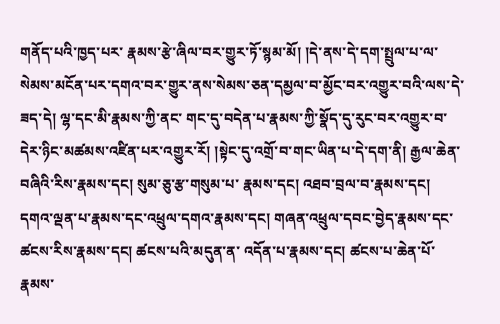གནོད་པའི་ཁྱད་པར་ རྣམས་རྩེ་ཞིལ་བར་གྱུར་ཏོ་སྙམ་མོ། །དེ་ནས་དེ་དག་སྤྲུལ་པ་ལ་སེམས་མངོན་པར་དགའ་བར་གྱུར་ནས་སེམས་ཅན་དམྱལ་བ་མྱོང་བར་འགྱུར་བའི་ལས་དེ་ཟད་དེ། ལྷ་དང་མི་རྣམས་ཀྱི་ནང་ གང་དུ་བདེན་པ་རྣམས་ཀྱི་སྣོད་དུ་རུང་བར་འགྱུར་བ་དེར་ཉིང་མཚམས་འཛིན་པར་འགྱུར་རོ། །སྟེང་དུ་འགྲོ་བ་གང་ཡིན་པ་དེ་དག་ནི། རྒྱལ་ཆེན་བཞིའི་རིས་རྣམས་དང། སུམ་ཅུ་རྩ་གསུམ་པ་ རྣམས་དང། འཐབ་བྲལ་བ་རྣམས་དང། དགའ་ལྡན་པ་རྣམས་དང་འཕྲུལ་དགའ་རྣམས་དང། གཞན་འཕྲུལ་དབང་བྱེད་རྣམས་དང་ཚངས་རིས་རྣམས་དང། ཚངས་པའི་མདུན་ན་ འདོན་པ་རྣམས་དང། ཚངས་པ་ཆེན་པོ་རྣམས་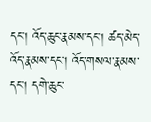དང། འོད་ཆུང་རྣམས་དང། ཚད་མེད་འོད་རྣམས་དང། འོད་གསལ་རྣམས་དང། དགེ་ཆུང་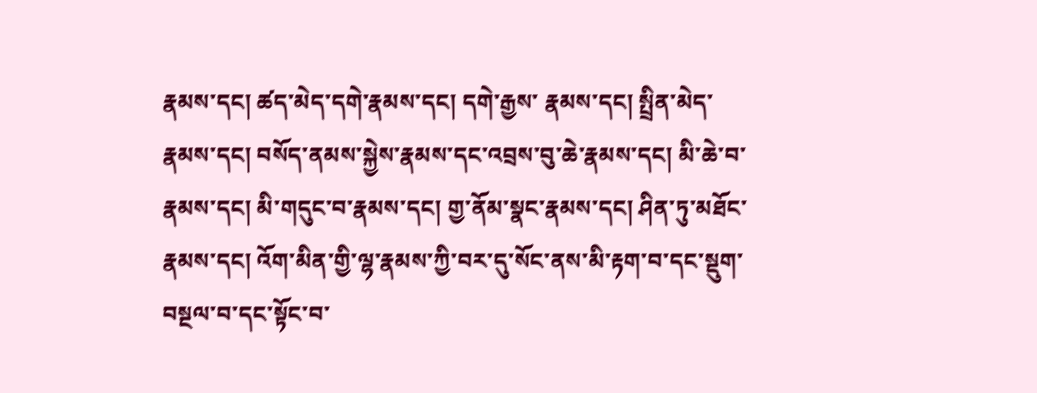རྣམས་དང། ཚད་མེད་དགེ་རྣམས་དང། དགེ་རྒྱས་ རྣམས་དང། སྤྲིན་མེད་རྣམས་དང། བསོད་ནམས་སྐྱེས་རྣམས་དང་འབྲས་བུ་ཆེ་རྣམས་དང། མི་ཆེ་བ་རྣམས་དང། མི་གདུང་བ་རྣམས་དང། གྱ་ནོམ་སྣང་རྣམས་དང། ཤིན་ཏུ་མཐོང་ རྣམས་དང། འོག་མིན་གྱི་ལྷ་རྣམས་ཀྱི་བར་དུ་སོང་ནས་མི་རྟག་བ་དང་སྡུག་བསྔལ་བ་དང་སྟོང་བ་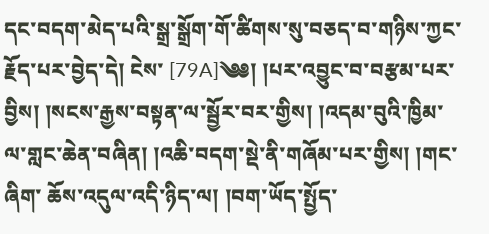དང་བདག་མེད་པའི་སྒྲ་སྒྲོག་གོ་ཚིགས་སུ་བཅད་བ་གཉིས་ཀྱང་རྗོད་པར་བྱེད་དེ། ངེས་ [79A]༄༅། །པར་འབྱུང་བ་བརྩམ་པར་བྱིས། །སངས་རྒྱས་བསྟན་ལ་སྦྱོར་བར་གྱིས། །འདམ་བུའི་ཁྱིམ་ལ་གླང་ཆེན་བཞིན། །འཆི་བདག་སྡེ་ནི་གཞོམ་པར་གྱིས། །གང་ཞིག་ ཆོས་འདུལ་འདི་ཉིད་ལ། །བག་ཡོད་སྤྱོད་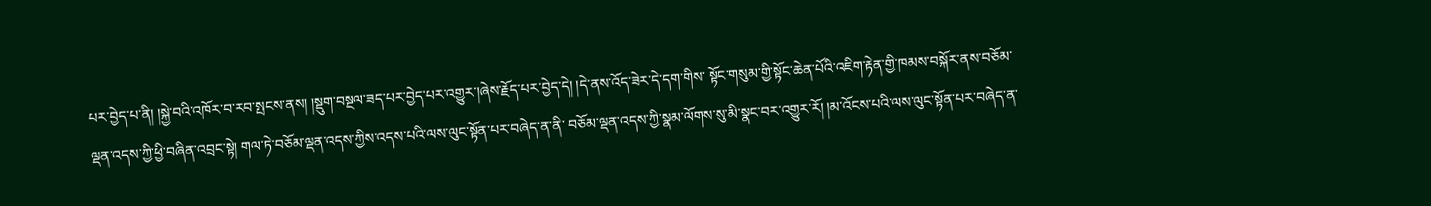པར་བྱེད་པ་ནི། །སྐྱེ་བའི་འཁོར་བ་རབ་སྤངས་ནས། །སྡུག་བསྔལ་ཟད་པར་བྱེད་པར་འགྱུར་།ཞེས་རྗོད་པར་བྱེད་དེ། །དེ་ནས་འོད་ཟེར་དེ་དག་གིས་ སྟོང་གསུམ་གྱི་སྟོང་ཆེན་པོའི་འཇིག་རྟེན་གྱི་ཁམས་བསྐོར་ནས་བཅོམ་ལྡན་འདས་ཀྱི་ཕྱི་བཞིན་འབྲང་སྟེ། གལ་ཏེ་བཅོམ་ལྡན་འདས་ཀྱིས་འདས་པའི་ལས་ལུང་སྟོན་པར་བཞེད་ན་ནི་ བཅོམ་ལྡན་འདས་ཀྱི་སྣམ་ལོགས་སུ་མི་སྣང་བར་འགྱུར་རོ། །མ་འོངས་པའི་ལས་ལུང་སྟོན་པར་བཞེད་ན་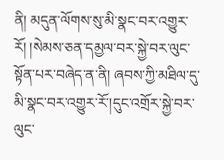ནི། མདུན་ལོགས་སུ་མི་སྣང་བར་འགྱུར་རོ། །སེམས་ཅན་དམྱལ་བར་སྐྱེ་བར་ལུང་ སྟོན་པར་བཞེད་ན་ནི། ཞབས་ཀྱི་མཐིལ་དུ་མི་སྣང་བར་འགྱུར་རོ་།དུང་འགྲོར་སྐྱེ་བར་ལུང་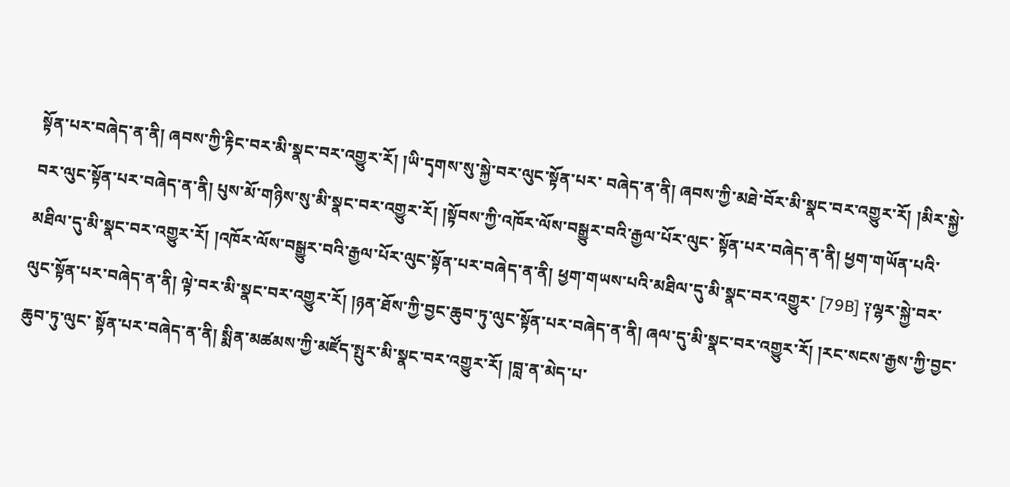སྟོན་པར་བཞེད་ན་ནི། ཞབས་ཀྱི་རྟིང་བར་མི་སྣང་བར་འགྱུར་རོ། །ཡི་དྭགས་སུ་སྐྱེ་བར་ལུང་སྟོན་པར་ བཞེད་ན་ནི། ཞབས་ཀྱི་མཐེ་བོར་མི་སྣང་བར་འགྱུར་རོ། །མིར་སྐྱེ་བར་ལུང་སྟོན་པར་བཞེད་ན་ནི། པུས་མོ་གཉིས་སུ་མི་སྣང་བར་འགྱུར་རོ། །སྟོབས་ཀྱི་འཁོར་ལོས་བསྒྱུར་བའི་རྒྱལ་པོར་ལུང་ སྟོན་པར་བཞེད་ན་ནི། ཕྱག་གཡོན་པའི་མཐིལ་དུ་མི་སྣང་བར་འགྱུར་རོ། །འཁོར་ལོས་བསྒྱུར་བའི་རྒྱལ་པོར་ལུང་སྟོན་པར་བཞེད་ན་ནི། ཕྱག་གཡས་པའི་མཐིལ་དུ་མི་སྣང་བར་འགྱུར་ [79B] ༑ལྷར་སྐྱེ་བར་ལུང་སྟོན་པར་བཞེད་ན་ནི། ལྟེ་བར་མི་སྣང་བར་འགྱུར་རོ། །ཉན་ཐོས་ཀྱི་བྱང་ཆུབ་ཏུ་ལུང་སྟོན་པར་བཞེད་ན་ནི། ཞལ་དུ་མི་སྣང་བར་འགྱུར་རོ། །རང་སངས་རྒྱས་ཀྱི་བྱང་ཆུབ་ཏུ་ལུང་ སྟོན་པར་བཞེད་ན་ནི། སྨིན་མཚམས་ཀྱི་མཛོད་སྤུར་མི་སྣང་བར་འགྱུར་རོ། །བླ་ན་མེད་པ་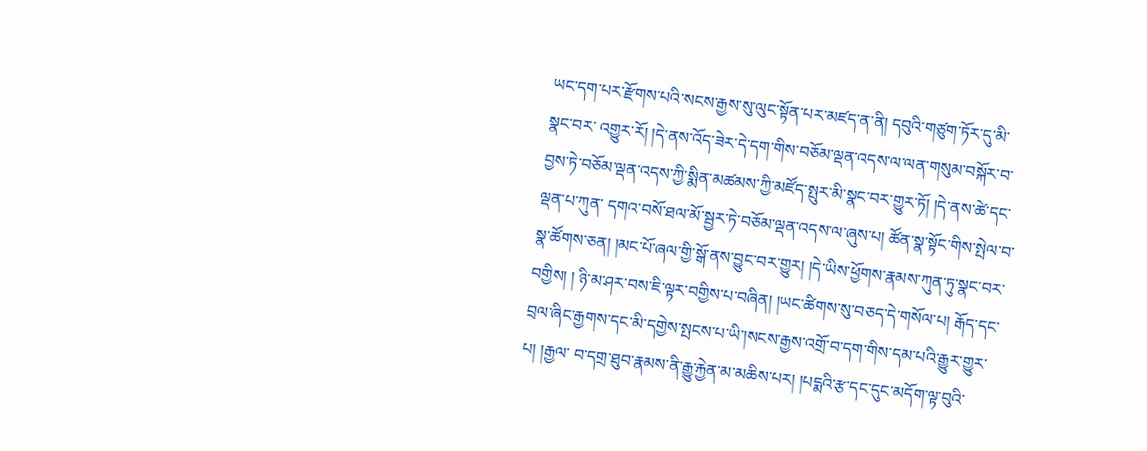ཡང་དག་པར་རྫོགས་པའི་སངས་རྒྱས་སུ་ལུང་སྟོན་པར་མཛད་ན་ནི། དབུའི་གཙུག་ཏོར་དུ་མི་སྣང་བར་ འགྱུར་རོ། །དེ་ནས་འོད་ཟེར་དེ་དག་གིས་བཅོམ་ལྡན་འདས་ལ་ལན་གསུམ་བསྐོར་བ་བྱས་ཏེ་བཅོམ་ལྡན་འདས་ཀྱི་སྨིན་མཚམས་ཀྱི་མཛོད་སྤུར་མི་སྣང་བར་གྱུར་ཏོ། །དེ་ནས་ཚེ་དང་ལྡན་པ་ཀུན་ དགའ་བསོ་ཐལ་མོ་སྦྱར་ཏེ་བཅོམ་ལྡན་འདས་ལ་ཞུས་པ། ཚོན་སྣ་སྟོང་གིས་སྤེལ་བ་སྣ་ཚོགས་ཅན། །མང་པོ་ཞལ་གྱི་སྒོ་ནས་བྱུང་བར་གྱུར། །དེ་ཡིས་ཕྱོགས་རྣམས་ཀུན་ཏུ་སྣང་བར་བགྱིས། ། ཉི་མ་ཤར་བས་ཇི་ལྟར་བགྱིས་པ་བཞིན། །ཡང་ཚིགས་སུ་བཅད་དེ་གསོལ་པ། རྒོད་དང་བྲལ་ཞིང་རྒྱགས་དང་མི་དགྱེས་སྤངས་པ་ཡི་།སངས་རྒྱས་འགྲོ་བ་དག་གིས་དམ་པའི་རྒྱུར་གྱུར་པ། །རྒྱལ་ བ་དགྲ་ཐུབ་རྣམས་ནི་རྒྱུ་རྐྱེན་མ་མཆིས་པར། །པདྨའི་རྩ་དང་དུང་མདོག་ལྟ་བུའི་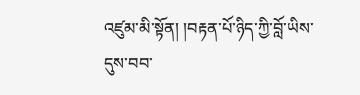འཛུམ་མི་སྟོན། །བརྟན་པོ་ཉིད་ཀྱི་བློ་ཡིས་དུས་བབ་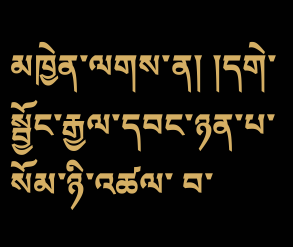མཁྱེན་ལགས་ན། །དགེ་སྦྱོང་རྒྱལ་དབང་ཉན་པ་སོམ་ཉི་འཚལ་ བ་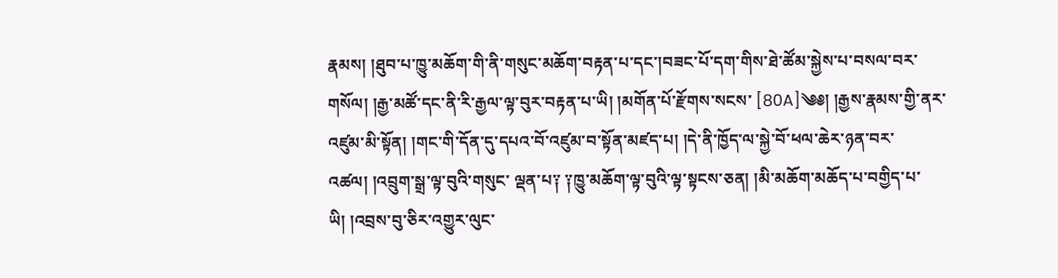རྣམས། །ཐུབ་པ་ཁྱུ་མཆོག་གི་ནི་གསུང་མཆོག་བརྟན་པ་དང་།བཟང་པོ་དག་གིས་ཐེ་ཚོམ་སྐྱེས་པ་བསལ་བར་གསོལ། །རྒྱ་མཚོ་དང་ནི་རི་རྒྱལ་ལྟ་བུར་བརྟན་པ་ཡི། །མགོན་པོ་རྫོགས་སངས་ [80A]༄༅། །རྒྱས་རྣམས་གྱི་ནར་འཛུམ་མི་སྟོན། །གང་གི་དོན་དུ་དཔའ་བོ་འཛུམ་བ་སྟོན་མཛད་པ། །དེ་ནི་ཁྱོད་ལ་སྐྱེ་བོ་ཕལ་ཆེར་ཉན་བར་འཚལ། །འབྲུག་སྒྲ་ལྟ་བུའི་གསུང་ ལྡན་པ༑ ༑ཁྱུ་མཆོག་ལྟ་བུའི་ལྟ་སྟངས་ཅན། །མི་མཆོག་མཆོད་པ་བགྱིད་པ་ཡི། །འབྲས་བུ་ཅིར་འགྱུར་ལུང་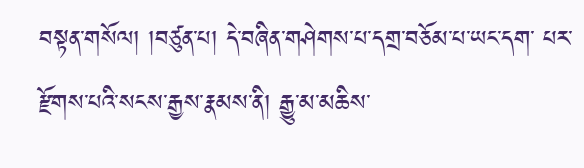བསྟན་གསོལ། །བཙུན་པ། དེ་བཞིན་གཤེགས་པ་དགྲ་བཅོམ་པ་ཡང་དག་ པར་རྫོགས་པའི་སངས་རྒྱས་རྣམས་ནི། རྒྱུ་མ་མཆིས་